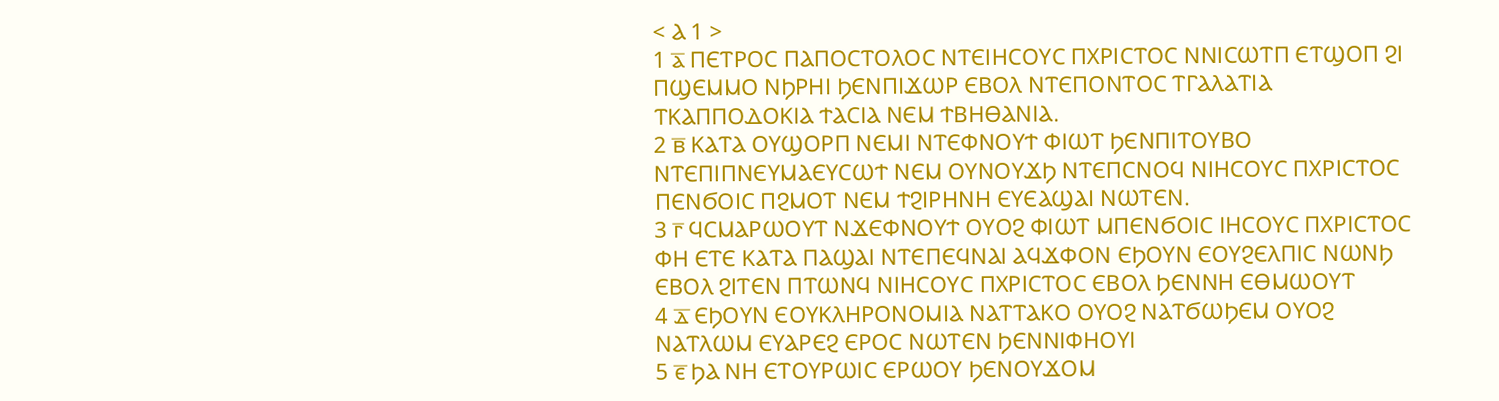< Ⲁ 1 >
1 ⲁ̅ ⲠⲈⲦⲢⲞⲤ ⲠⲀⲠⲞⲤⲦⲞⲖⲞⲤ ⲚⲦⲈⲒⲎⲤⲞⲨⲤ ⲠⲬⲢⲒⲤⲦⲞⲤ ⲚⲚⲒⲤⲰⲦⲠ ⲈⲦϢⲞⲠ ϨⲒ ⲠϢⲈⲘⲘⲞ ⲚϦⲢⲎⲒ ϦⲈⲚⲠⲒϪⲰⲢ ⲈⲂⲞⲖ ⲚⲦⲈⲠⲞⲚⲦⲞⲤ ⲦⲄⲀⲖⲀⲦⲒⲀ ⲦⲔⲀⲠⲠⲞⲆⲞⲔⲒⲀ ϮⲀⲤⲒⲀ ⲚⲈⲘ ϮⲂⲎⲐⲀⲚⲒⲀ.
2 ⲃ̅ ⲔⲀⲦⲀ ⲞⲨϢⲞⲢⲠ ⲚⲈⲘⲒ ⲚⲦⲈⲪⲚⲞⲨϮ ⲪⲒⲰⲦ ϦⲈⲚⲠⲒⲦⲞⲨⲂⲞ ⲚⲦⲈⲠⲒⲠⲚⲈⲨⲘⲀⲈⲨⲤⲰϮ ⲚⲈⲘ ⲞⲨⲚⲞⲨϪϦ ⲚⲦⲈⲠⲤⲚⲞϤ ⲚⲒⲎⲤⲞⲨⲤ ⲠⲬⲢⲒⲤⲦⲞⲤ ⲠⲈⲚϬⲞⲒⲤ ⲠϨⲘⲞⲦ ⲚⲈⲘ ϮϨⲒⲢⲎⲚⲎ ⲈⲨⲈⲀϢⲀⲒ ⲚⲰⲦⲈⲚ.
3 ⲅ̅ ϤⲤⲘⲀⲢⲰⲞⲨⲦ ⲚϪⲈⲪⲚⲞⲨϮ ⲞⲨⲞϨ ⲪⲒⲰⲦ ⲘⲠⲈⲚϬⲞⲒⲤ ⲒⲎⲤⲞⲨⲤ ⲠⲬⲢⲒⲤⲦⲞⲤ ⲪⲎ ⲈⲦⲈ ⲔⲀⲦⲀ ⲠⲀϢⲀⲒ ⲚⲦⲈⲠⲈϤⲚⲀⲒ ⲀϤϪⲪⲞⲚ ⲈϦⲞⲨⲚ ⲈⲞⲨϨⲈⲖⲠⲒⲤ ⲚⲰⲚϦ ⲈⲂⲞⲖ ϨⲒⲦⲈⲚ ⲠⲦⲰⲚϤ ⲚⲒⲎⲤⲞⲨⲤ ⲠⲬⲢⲒⲤⲦⲞⲤ ⲈⲂⲞⲖ ϦⲈⲚⲚⲎ ⲈⲐⲘⲰⲞⲨⲦ
4 ⲇ̅ ⲈϦⲞⲨⲚ ⲈⲞⲨⲔⲖⲎⲢⲞⲚⲞⲘⲒⲀ ⲚⲀⲦⲦⲀⲔⲞ ⲞⲨⲞϨ ⲚⲀⲦϬⲰϦⲈⲘ ⲞⲨⲞϨ ⲚⲀⲦⲖⲰⲘ ⲈⲨⲀⲢⲈϨ ⲈⲢⲞⲤ ⲚⲰⲦⲈⲚ ϦⲈⲚⲚⲒⲪⲎⲞⲨⲒ
5 ⲉ̅ ϦⲀ ⲚⲎ ⲈⲦⲞⲨⲢⲰⲒⲤ ⲈⲢⲰⲞⲨ ϦⲈⲚⲞⲨϪⲞⲘ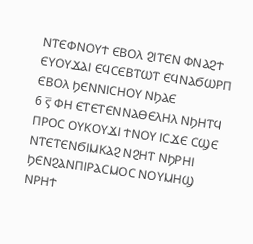ⲚⲦⲈⲪⲚⲞⲨϮ ⲈⲂⲞⲖ ϨⲒⲦⲈⲚ ⲪⲚⲀϨϮ ⲈⲨⲞⲨϪⲀⲒ ⲈϤⲤⲈⲂⲦⲰⲦ ⲈϤⲚⲀϬⲰⲢⲠ ⲈⲂⲞⲖ ϦⲈⲚⲚⲒⲤⲎⲞⲨ ⲚϦⲀⲈ
6 ⲋ̅ ⲪⲎ ⲈⲦⲈⲦⲈⲚⲚⲀⲐⲈⲖⲎⲖ ⲚϦⲎⲦϤ ⲠⲢⲞⲤ ⲞⲨⲔⲞⲨϪⲒ ϮⲚⲞⲨ ⲒⲤϪⲈ ⲤϢⲈ ⲚⲦⲈⲦⲈⲚϬⲒⲘⲔⲀϨ ⲚϨⲎⲦ ⲚϦⲢⲎⲒ ϦⲈⲚϨⲀⲚⲠⲒⲢⲀⲤⲘⲞⲤ ⲚⲞⲨⲘⲎϢ ⲚⲢⲎϮ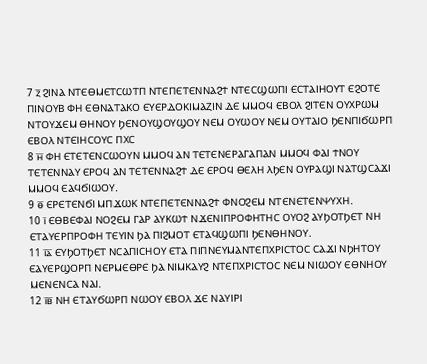7 ⲍ̅ ϨⲒⲚⲀ ⲚⲦⲈⲐⲘⲈⲦⲤⲰⲦⲠ ⲚⲦⲈⲠⲈⲦⲈⲚⲚⲀϨϮ ⲚⲦⲈⲤϢⲰⲠⲒ ⲈⲤⲦⲀⲒⲎⲞⲨⲦ ⲈϨⲞⲦⲈ ⲠⲒⲚⲞⲨⲂ ⲪⲎ ⲈⲐⲚⲀⲦⲀⲔⲞ ⲈⲨⲈⲢⲆⲞⲔⲒⲘⲀⲌⲒⲚ ⲆⲈ ⲘⲘⲞϤ ⲈⲂⲞⲖ ϨⲒⲦⲈⲚ ⲞⲨⲬⲢⲰⲘ ⲚⲦⲞⲨϪⲈⲘ ⲐⲎⲚⲞⲨ ϦⲈⲚⲞⲨϢⲞⲨϢⲞⲨ ⲚⲈⲘ ⲞⲨⲰⲞⲨ ⲚⲈⲘ ⲞⲨⲦⲀⲒⲞ ϦⲈⲚⲠⲒϬⲰⲢⲠ ⲈⲂⲞⲖ ⲚⲦⲈⲒⲎⲤⲞⲨⲤ ⲠⲬⲤ
8 ⲏ̅ ⲪⲎ ⲈⲦⲈⲦⲈⲚⲤⲰⲞⲨⲚ ⲘⲘⲞϤ ⲀⲚ ⲦⲈⲦⲈⲚⲈⲢⲀⲄⲀⲠⲀⲚ ⲘⲘⲞϤ ⲪⲀⲒ ϮⲚⲞⲨ ⲦⲈⲦⲈⲚⲚⲀⲨ ⲈⲢⲞϤ ⲀⲚ ⲦⲈⲦⲈⲚⲚⲀϨϮ ⲆⲈ ⲈⲢⲞϤ ⲐⲈⲖⲎ ⲖϦⲈⲚ ⲞⲨⲢⲀϢⲒ ⲚⲀⲦϢⲤⲀϪⲒ ⲘⲘⲞϤ ⲈⲀϤϬⲒⲰⲞⲨ.
9 ⲑ̅ ⲈⲢⲈⲦⲈⲚϬⲒ ⲘⲠϪⲰⲔ ⲚⲦⲈⲠⲈⲦⲈⲚⲚⲀϨϮ ⲪⲚⲞϨⲈⲘ ⲚⲦⲈⲚⲈⲦⲈⲚⲮⲨⲬⲎ.
10 ⲓ̅ ⲈⲐⲂⲈⲪⲀⲒ ⲚⲞϨⲈⲘ ⲄⲀⲢ ⲀⲨⲔⲰϮ ⲚϪⲈⲚⲒⲠⲢⲞⲪⲎⲦⲎⲤ ⲞⲨⲞϨ ⲀⲨϦⲞⲦϦⲈⲦ ⲚⲎ ⲈⲦⲀⲨⲈⲢⲠⲢⲞⲪⲎ ⲦⲈⲨⲒⲚ ϦⲀ ⲠⲒϨⲘⲞⲦ ⲈⲦⲀϤϢⲰⲠⲒ ϦⲈⲚⲐⲎⲚⲞⲨ.
11 ⲓ̅ⲁ̅ ⲈⲨϦⲞⲦϦⲈⲦ ⲚⲤⲀⲠⲒⲤⲎⲞⲨ ⲈⲦⲀ ⲠⲒⲠⲚⲈⲨⲘⲀⲚⲦⲈⲠⲬⲢⲒⲤⲦⲞⲤ ⲤⲀϪⲒ ⲚϦⲎⲦⲞⲨ ⲈⲀⲨⲈⲢϢⲞⲢⲠ ⲚⲈⲢⲘⲈⲐⲢⲈ ϦⲀ ⲚⲒⲘⲔⲀⲨϨ ⲚⲦⲈⲠⲬⲢⲒⲤⲦⲞⲤ ⲚⲈⲘ ⲚⲒⲰⲞⲨ ⲈⲐⲚⲎⲞⲨ ⲘⲈⲚⲈⲚⲤⲀ ⲚⲀⲒ.
12 ⲓ̅ⲃ̅ ⲚⲎ ⲈⲦⲀⲨϬⲰⲢⲠ ⲚⲰⲞⲨ ⲈⲂⲞⲖ ϪⲈ ⲚⲀⲨⲒⲢⲒ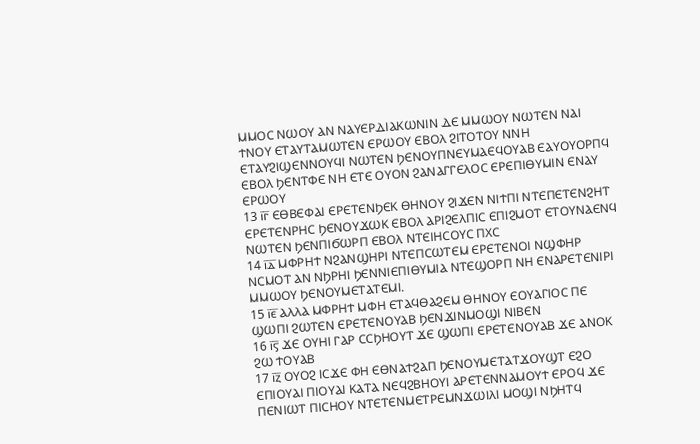ⲘⲘⲞⲤ ⲚⲰⲞⲨ ⲀⲚ ⲚⲀⲨⲈⲢⲆⲒⲀⲔⲰⲚⲒⲚ ⲆⲈ ⲘⲘⲰⲞⲨ ⲚⲰⲦⲈⲚ ⲚⲀⲒ ϮⲚⲞⲨ ⲈⲦⲀⲨⲦⲀⲘⲰⲦⲈⲚ ⲈⲢⲰⲞⲨ ⲈⲂⲞⲖ ϨⲒⲦⲞⲦⲞⲨ ⲚⲚⲎ ⲈⲦⲀⲨϨⲒϢⲈⲚⲚⲞⲨϤⲒ ⲚⲰⲦⲈⲚ ϦⲈⲚⲞⲨⲠⲚⲈⲨⲘⲀⲈϤⲞⲨⲀⲂ ⲈⲀⲨⲞⲨⲞⲢⲠϤ ⲈⲂⲞⲖ ϦⲈⲚⲦⲪⲈ ⲚⲎ ⲈⲦⲈ ⲞⲨⲞⲚ ϨⲀⲚⲀⲄⲄⲈⲖⲞⲤ ⲈⲢⲈⲠⲒⲐⲨⲘⲒⲚ ⲈⲚⲀⲨ ⲈⲢⲰⲞⲨ
13 ⲓ̅ⲅ̅ ⲈⲐⲂⲈⲪⲀⲒ ⲈⲢⲈⲦⲈⲚϦⲈⲔ ⲐⲎⲚⲞⲨ ϨⲒϪⲈⲚ ⲚⲒϮⲠⲒ ⲚⲦⲈⲠⲈⲦⲈⲚϨⲎⲦ ⲈⲢⲈⲦⲈⲚⲢⲎⲤ ϦⲈⲚⲞⲨϪⲰⲔ ⲈⲂⲞⲖ ⲀⲢⲒϨⲈⲖⲠⲒⲤ ⲈⲠⲒϨⲘⲞⲦ ⲈⲦⲞⲨⲚⲀⲈⲚϤ ⲚⲰⲦⲈⲚ ϦⲈⲚⲠⲒϬⲰⲢⲠ ⲈⲂⲞⲖ ⲚⲦⲈⲒⲎⲤⲞⲨⲤ ⲠⲬⲤ
14 ⲓ̅ⲇ̅ ⲘⲪⲢⲎϮ ⲚϨⲀⲚϢⲎⲢⲒ ⲚⲦⲈⲠⲤⲰⲦⲈⲘ ⲈⲢⲈⲦⲈⲚⲞⲒ ⲚϢⲪⲎⲢ ⲚⲤⲘⲞⲦ ⲀⲚ ⲚϦⲢⲎⲒ ϦⲈⲚⲚⲒⲈⲠⲒⲐⲨⲘⲒⲀ ⲚⲦⲈϢⲞⲢⲠ ⲚⲎ ⲈⲚⲀⲢⲈⲦⲈⲚⲒⲢⲒ ⲘⲘⲰⲞⲨ ϦⲈⲚⲞⲨⲘⲈⲦⲀⲦⲈⲘⲒ.
15 ⲓ̅ⲉ̅ ⲀⲖⲖⲀ ⲘⲪⲢⲎϮ ⲘⲪⲎ ⲈⲦⲀϤⲐⲀϨⲈⲘ ⲐⲎⲚⲞⲨ ⲈⲞⲨⲀⲄⲒⲞⲤ ⲠⲈ ϢⲰⲠⲒ ϨⲰⲦⲈⲚ ⲈⲢⲈⲦⲈⲚⲞⲨⲀⲂ ϦⲈⲚϪⲒⲚⲘⲞϢⲒ ⲚⲒⲂⲈⲚ
16 ⲓ̅ⲋ̅ ϪⲈ ⲞⲨⲎⲒ ⲄⲀⲢ ⲤⲤϦⲎⲞⲨⲦ ϪⲈ ϢⲰⲠⲒ ⲈⲢⲈⲦⲈⲚⲞⲨⲀⲂ ϪⲈ ⲀⲚⲞⲔ ϨⲰ ϮⲞⲨⲀⲂ
17 ⲓ̅ⲍ̅ ⲞⲨⲞϨ ⲒⲤϪⲈ ⲪⲎ ⲈⲐⲚⲀϮϨⲀⲠ ϦⲈⲚⲞⲨⲘⲈⲦⲀⲦϪⲞⲨϢⲦ ⲈϨⲞ ⲈⲠⲒⲞⲨⲀⲒ ⲠⲒⲞⲨⲀⲒ ⲔⲀⲦⲀ ⲚⲈϤϨⲂⲎⲞⲨⲒ ⲀⲢⲈⲦⲈⲚⲚⲀⲘⲞⲨϮ ⲈⲢⲞϤ ϪⲈ ⲠⲈⲚⲒⲰⲦ ⲠⲒⲤⲎⲞⲨ ⲚⲦⲈⲦⲈⲚⲘⲈⲦⲢⲈⲘⲚϪⲰⲒⲖⲒ ⲘⲞϢⲒ ⲚϦⲎⲦϤ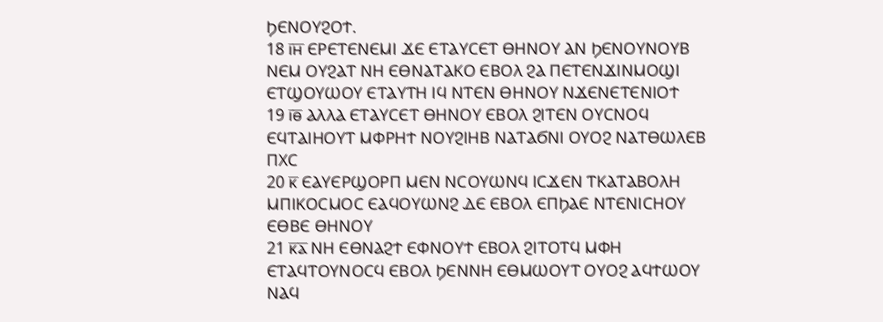ϦⲈⲚⲞⲨϨⲞϮ.
18 ⲓ̅ⲏ̅ ⲈⲢⲈⲦⲈⲚⲈⲘⲒ ϪⲈ ⲈⲦⲀⲨⲤⲈⲦ ⲐⲎⲚⲞⲨ ⲀⲚ ϦⲈⲚⲞⲨⲚⲞⲨⲂ ⲚⲈⲘ ⲞⲨϨⲀⲦ ⲚⲎ ⲈⲐⲚⲀⲦⲀⲔⲞ ⲈⲂⲞⲖ ϨⲀ ⲠⲈⲦⲈⲚϪⲒⲚⲘⲞϢⲒ ⲈⲦϢⲞⲨⲰⲞⲨ ⲈⲦⲀⲨⲦⲎ ⲒϤ ⲚⲦⲈⲚ ⲐⲎⲚⲞⲨ ⲚϪⲈⲚⲈⲦⲈⲚⲒⲞϮ
19 ⲓ̅ⲑ̅ ⲀⲖⲖⲀ ⲈⲦⲀⲨⲤⲈⲦ ⲐⲎⲚⲞⲨ ⲈⲂⲞⲖ ϨⲒⲦⲈⲚ ⲞⲨⲤⲚⲞϤ ⲈϤⲦⲀⲒⲎⲞⲨⲦ ⲘⲪⲢⲎϮ ⲚⲞⲨϨⲒⲎⲂ ⲚⲀⲦⲀϬⲚⲒ ⲞⲨⲞϨ ⲚⲀⲦⲐⲰⲖⲈⲂ ⲠⲬⲤ
20 ⲕ̅ ⲈⲀⲨⲈⲢϢⲞⲢⲠ ⲘⲈⲚ ⲚⲤⲞⲨⲰⲚϤ ⲒⲤϪⲈⲚ ⲦⲔⲀⲦⲀⲂⲞⲖⲎ ⲘⲠⲒⲔⲞⲤⲘⲞⲤ ⲈⲀϤⲞⲨⲰⲚϨ ⲆⲈ ⲈⲂⲞⲖ ⲈⲠϦⲀⲈ ⲚⲦⲈⲚⲒⲤⲎⲞⲨ ⲈⲐⲂⲈ ⲐⲎⲚⲞⲨ
21 ⲕ̅ⲁ̅ ⲚⲎ ⲈⲐⲚⲀϨϮ ⲈⲪⲚⲞⲨϮ ⲈⲂⲞⲖ ϨⲒⲦⲞⲦϤ ⲘⲪⲎ ⲈⲦⲀϤⲦⲞⲨⲚⲞⲤϤ ⲈⲂⲞⲖ ϦⲈⲚⲚⲎ ⲈⲐⲘⲰⲞⲨⲦ ⲞⲨⲞϨ ⲀϤϮⲰⲞⲨ ⲚⲀϤ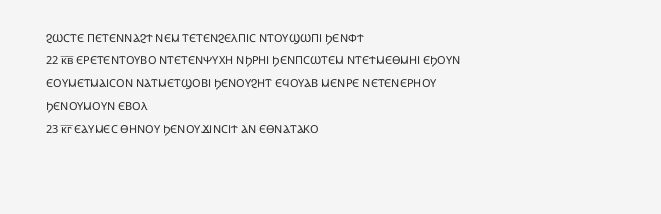ϨⲰⲤⲦⲈ ⲠⲈⲦⲈⲚⲚⲀϨϮ ⲚⲈⲘ ⲦⲈⲦⲈⲚϨⲈⲖⲠⲒⲤ ⲚⲦⲞⲨϢⲰⲠⲒ ϦⲈⲚⲪϮ
22 ⲕ̅ⲃ̅ ⲈⲢⲈⲦⲈⲚⲦⲞⲨⲂⲞ ⲚⲦⲈⲦⲈⲚⲮⲨⲬⲎ ⲚϦⲢⲎⲒ ϦⲈⲚⲠⲤⲰⲦⲈⲘ ⲚⲦⲈϮⲘⲈⲐⲘⲎⲒ ⲈϦⲞⲨⲚ ⲈⲞⲨⲘⲈⲦⲘⲀⲒⲤⲞⲚ ⲚⲀⲦⲘⲈⲦϢⲞⲂⲒ ϦⲈⲚⲞⲨϨⲎⲦ ⲈϤⲞⲨⲀⲂ ⲘⲈⲚⲢⲈ ⲚⲈⲦⲈⲚⲈⲢⲎⲞⲨ ϦⲈⲚⲞⲨⲘⲞⲨⲚ ⲈⲂⲞⲖ
23 ⲕ̅ⲅ̅ ⲈⲀⲨⲘⲈⲤ ⲐⲎⲚⲞⲨ ϦⲈⲚⲞⲨϪⲒⲚⲤⲒϮ ⲀⲚ ⲈⲐⲚⲀⲦⲀⲔⲞ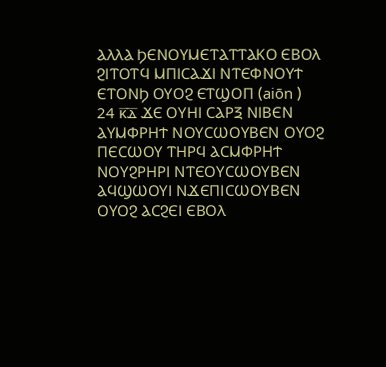ⲀⲖⲖⲀ ϦⲈⲚⲞⲨⲘⲈⲦⲀⲦⲦⲀⲔⲞ ⲈⲂⲞⲖ ϨⲒⲦⲞⲦϤ ⲘⲠⲒⲤⲀϪⲒ ⲚⲦⲈⲪⲚⲞⲨϮ ⲈⲦⲞⲚϦ ⲞⲨⲞϨ ⲈⲦϢⲞⲠ (aiōn )
24 ⲕ̅ⲇ̅ ϪⲈ ⲞⲨⲎⲒ ⲤⲀⲢⲜ ⲚⲒⲂⲈⲚ ⲀⲨⲘⲪⲢⲎϮ ⲚⲞⲨⲤⲰⲞⲨⲂⲈⲚ ⲞⲨⲞϨ ⲠⲈⲤⲰⲞⲨ ⲦⲎⲢϤ ⲀⲤⲘⲪⲢⲎϮ ⲚⲞⲨϨⲢⲎⲢⲒ ⲚⲦⲈⲞⲨⲤⲰⲞⲨⲂⲈⲚ ⲀϤϢⲰⲞⲨⲒ ⲚϪⲈⲠⲒⲤⲰⲞⲨⲂⲈⲚ ⲞⲨⲞϨ ⲀⲤϨⲈⲒ ⲈⲂⲞⲖ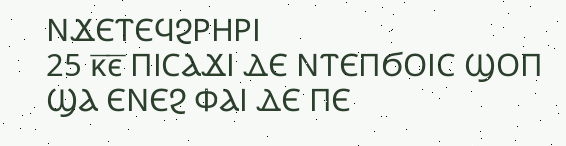ⲚϪⲈⲦⲈϤϨⲢⲎⲢⲒ
25 ⲕ̅ⲉ̅ ⲠⲒⲤⲀϪⲒ ⲆⲈ ⲚⲦⲈⲠϬⲞⲒⲤ ϢⲞⲠ ϢⲀ ⲈⲚⲈϨ ⲪⲀⲒ ⲆⲈ ⲠⲈ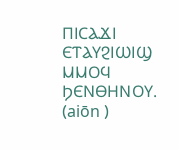ⲠⲒⲤⲀϪⲒ ⲈⲦⲀⲨϨⲒⲰⲒϢ ⲘⲘⲞϤ ϦⲈⲚⲐⲎⲚⲞⲨ. (aiōn )